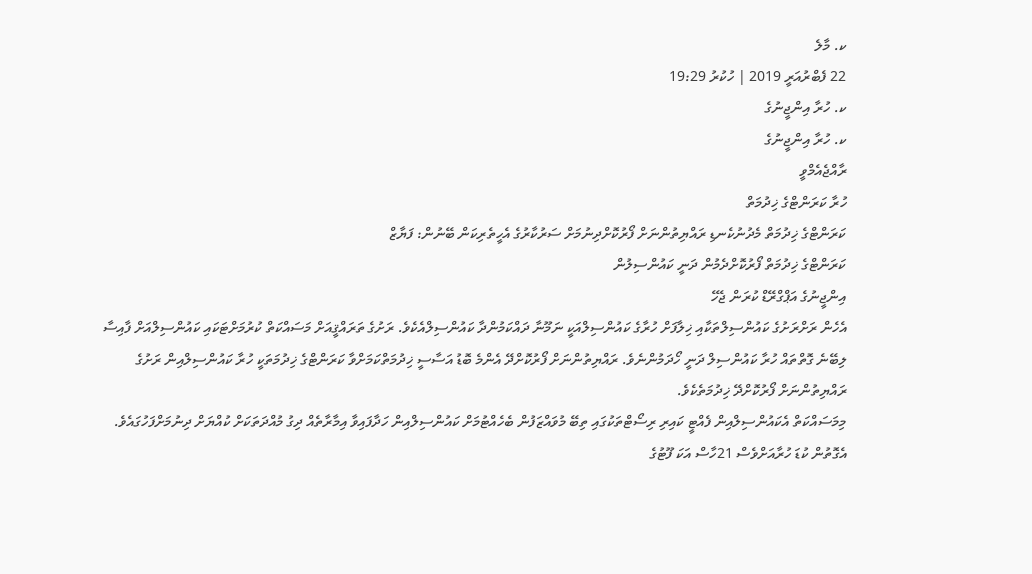ކ. މާލެ
22 ފެބްރުއަރީ 2019 | ހުކުރު 19:29
ކ. ހުރާ އިންޖީނުގެ
ކ. ހުރާ އިންޖީނުގެ
ރާއްޖެއެމްވީ
ހުރާ ކަރަންޓްގެ ޚިދުމަތް
ކަރަންޓްގެ ޚިދުމަތް މެދުނުކެނޑި ރައްޔިތުންނަށް ފޯރުކޮށްދިނުމަށް ސަރުކާރުގެ އެހީތެރިކަން ބޭނުން: ފަޔާޒް
ކަރަންޓްގެ ޚިދުމަތް ފޯރުކޮށްދެމުން ދަނީ ކައުންސިލުން
އިންޖީނުގެ އަޕްގްރޭޑް ކުރަން ޖެހޭ
އެހެން ރަށްރަށުގެ ކައުންސިލްތަކާއި ޚިލާފަށް ހުރާގެ ކައުންސިލްއަކީ ނަމޫނާ ދައްކަމުންދާ ކައުންސިލްއެކެވެ. ރަށުގެ ތަރައްޤީއަށް މަސައްކަތް ކުރުމަށްޓަކައި ކައުންސިލްއަށް ފާއިސާ ލިބޭނެ ގޮތްތައް ހުރާ ކައުންސިލް ދަނީ ހޯދަމުންނެވެ. ރައްޔިތުންނަށް ފޯރުކޮށްދޭ އެންމެ ބޮޑު އަސާސީ ޚިދުމަތްކަމަށްވާ ކަރަންޓްގެ ޚިދުމަތަކީ ހުރާ ކައުންސިލްއިން ރަށުގެ ރައްޔިތުންނަށް ފޯރުކޮށްދޭ ޚިދުމަތެކެވެ.
މިމަސައްކަތް އެކައުންސިލްއިން ފެއްޓީ ކައިރި ރިސޯޓްތަކުގައި ތިބޭ މުވައްޒަފުން ބެހެއްޓުމަށް ކައުންސިލްއިން ހަދާފައިވާ އިމާރާތެއް ދިގު މުއްދަތަކަށް ކުއްޔަށް ދިނުމަށްފަހުގައެވެ. އެގޮތުން ކުޑަ ހުރާއަށްވެސް 21ހާސް އަކަ ފޫޓުގެ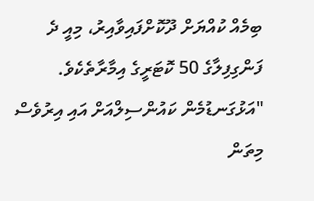ބިމެއް ކުއްޔަށް ދޫކޮށްފައިވާއިރު، މިއީ ދެ ފަންގިފިލާގެ 50 ކޮޓަރީގެ އިމާރާތެކެވެ.
"އަޅުގަނޑުމެން ކައުންސިލްއަށް އައި އިރުވެސް މިތަން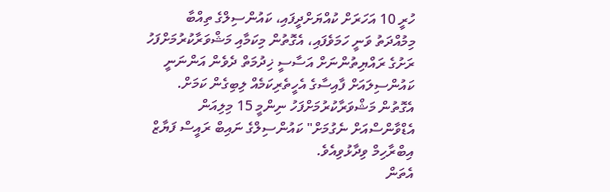ހުރީ 10 އަހަރަށް ކުއްޔަށްދީފައި، ކައުންސިލްގެ ތިއްބާ މިމުއްދަތު ވަނީ ހަމަވެފައި، އެގޮތުން މިކަމާއި މަޝްވަރާކުރުމަށްފަހު ރަށުގެ ރައްޔިތުންނަށް އަސާސީ ޚިދުމަތް ދެވެން އަންނަނީ ކައުންސިލައަށް ފާއިސާގެ އެހީތެރިކަމެއް ލިބިގެން ކަމަށް. އެގޮތުން މަޝްވަރާކުރުމަށްފަހު ނިންމީ 15 މިލިއަން އެޑްވާންސްއަށް ނެގުމަށް" ކައުންސިލްގެ ނައިބް ރައީސް ފަޔާޒް އިބްރާހިމް ވިދާޅުވިއެވެ.
އެތަން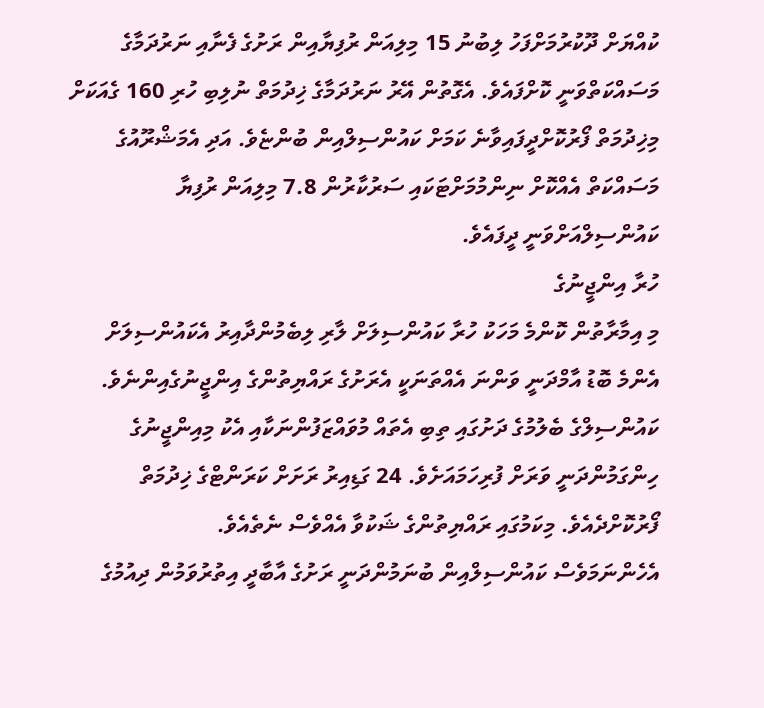ކުއްޔަށް ދޫކުރުމަށްފަހު ލިބުނު 15 މިލިއަން ރުފިޔާއިން ރަށުގެ ފެނާއި ނަރުދަމާގެ މަސައްކަތްވަނީ ކޮށްފައެވެ. އެގޮތުން އޭރު ނަރުދަމާގެ ޚިދުމަތް ނުލިބި ހުރި 160 ގެއަކަށް މިޚިދުމަތް ފޯރުކޮށްދީފައިވާނެ ކަމަށް ކައުންސިލްއިން ބުންޏެވެ. އަދި އެމަޝްރޫއުގެ މަސައްކަތް އެއްކޮށް ނިންމުމަށްޓަކައި ސަރުކާރުން 7.8 މިލިއަން ރުފިޔާ ކައުންސިލްއަށްވަނީ ދީފައެވެ.
ހުރާ އިންޖީނުގެ
މި އިމާރާތުން ކޮންމެ މަހަކު ހުރާ ކައުންސިލަށް ލާރި ލިބެމުންދާއިރު އެކައުންސިލަށް އެންމެ ބޮޑު އާމްދަނީ ވަންނަ އެއްތަނަކީ އެރަށުގެ ރައްޔިތުންގެ އިންޖީނުގެއިންނެވެ.
ކައުންސިލްގެ ބެލުމުގެ ދަށުގައި ތިބި އެތައް މުވައްޒަފުންނަކާއި އެކު މިއިންޖީނުގެ ހިންގަމުންދަނީ ވަރަށް ފުރިހަމައަށެވެ. 24 ގަޑިއިރު ރަށަށް ކަރަންޓްގެ ޚިދުމަތް ފޯރުކޮށްދެއެވެ. މިކަމުގައި ރައްޔިތުންގެ ޝަކުވާ އެއްވެސް ނެތެއެވެ.
އެހެންނަމަވެސް ކައުންސިލްއިން ބުނަމުންދަނީ ރަށުގެ އާބާދީ އިތުރުވަމުން ދިއުމުގެ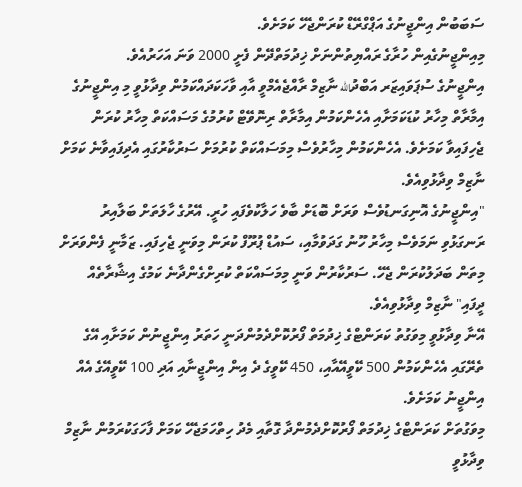ސަބަބުން އިންޖީނުގެ އަޕްގްރޭޑް ކުރަންޖެހޭ ކަމަށެވެ.
މިއިންޖީނުގެއިން ހުރާގެ ރައްޔިތުންނަށް ޚިދުމަތްދޭން ފެށީ 2000 ވަނަ އަހަރުއެވެ.
އިންޖީނުގެ ސުޕަވައިޒަރ އަބްދުالله ނާޒިމް ރާއްޖެއެމްވީ އާއި ވާހަކަދައްކަމުން ވިދާޅުވީ މި އިންޖީނުގެ އިމާރާތް މިހާރު ކުޑަކަމަށާއި އެހެންކަމުން އިމާރާތް ރިނޮވޭޓް ކުރުމުގެ މަސައްކަތް މިހާރު ކުރަން ޖެހިފައިވާ ކަމަށެވެ. އެހެންކަމުން މިހާރުވެސް މިމަސައްކަތް ކުރުމަށް ސަރުކާރުގައި އެދިފައިވާނެ ކަމަށް ނާޒިމް ވިދާޅުވިއެވެ.
"އިންޖީނުގެ އޮނިގަނޑުވެސް ވަރަށް ބޮޑަށް ބާވެ ހަލާކުވެފައި ހުރީ. އޭރުގެ ހާލަތަށް ބަލާއިރު ރަނގަޅުވި ނަމަވެސް މިހާރު ހޫނު ގަދަވުމާއި، ސައުޑް ޕުރޫފް ކުރަން މިވަނީ ޖެހިފައި. ޒަމާނީ ފެންވަރަށް މިތަން ބަދަލުކުރަން ޖެހޭ. ސަރުކާރުން ވަނީ މިމަސައްކަތް ކުރިށްގެންދާނެ ކަމުގެ އިޝާރާތެއް ދީފައި" ނާޒިމް ވިދާޅުވިއެވެ.
އޭނާ ވިދާޅުވީ މިވަގުތު ކަރަންޓްގެ ޚިދުމަތް ފޯރުކޮށްދެމުންދަނީ ހަތަރު އިންޖީނުން ކަމަށާއި އޭގެ ތެރޭގައި އެހެންކަމުން 500 ކޭވީއޭއާއި، 450 ކޭވީގެ ދެ އިން އިންޖީނާއި އަދި 100 ކޭވީއޭގެ އެއް އިންޖީނު ކަމަށެވެ.
މިވަގުތަށް ކަރަންޓްގެ ޚިދުމަތް ފޯރުކޮށްދެމުންދާ ގޮތާއި މެދު ހިތްހަމަޖެހޭ ކަމަށް ފާހަގަކުރަމުން ނާޒިމް ވިދާޅުވީ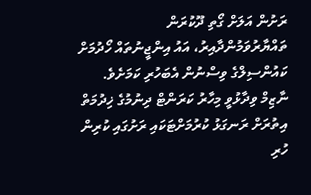ރަށުން އަލަށް ގޯތި ދޫކުރަން ތައްޔާރުވަމުންދާއިރު، އައު އިންޖީނުތައް ހޯދުމަށް ކައުންސިލްގެ ވިސްނުން އެބަހުރި ކަމަށެވެ.
ނާޒިމް ވިދާޅުވީ މިހާރު ކަރަންޓް ދިނުމުގެ ޚިދުމަތް އިތުރަށް ރަނގަޅު ކުރުމަށްޓަކައި ރަށުގައި ކުރިން ހުރި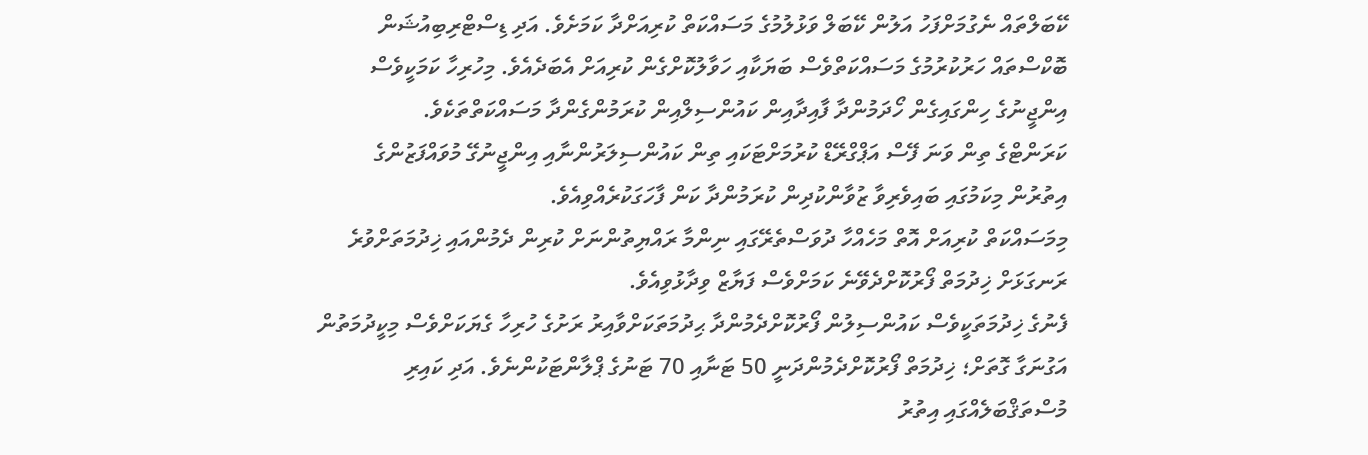ކޭބަލްތައް ނެގުމަށްފަހު އަލުން ކޭބަލް ވަޅުލުމުގެ މަސައްކަތް ކުރިއަށްދާ ކަމަށެވެ. އަދި ޑިސްޓްރިބިއުޝަން ބޮކްސްތައް ހަރުކުރުމުގެ މަސައްކަތްވެސް ބަޔަކާއި ހަވާލުކޮށްގެން ކުރިއަށް އެބަދެއެވެ. މިހުރިހާ ކަމަކީވެސް އިންޖީނުގެ ހިންގައިގެން ހޯދަމުންދާ ފާއިދާއިން ކައުންސިލްއިން ކުރަމުންގެންދާ މަސައްކަތްތަކެވެ.
ކަރަންޓްގެ ތިން ވަނަ ފޭސް އަޕްގްރޭޑް ކުރުމަށްޓަކައި ތިން ކައުންސިލަރުންނާއި އިންޖީނުގޭ މުވައްފަޒުންގެ އިތުރުން މިކަމުގައި ބައިވެރިވާ ޒުވާންކުދިން ކުރަމުންދާ ކަން ފާހަގަކުރެއްވިއެވެ.
މިމަސައްކަތް ކުރިއަށް އޮތް މަހެއްހާ ދުވަސްތެރޭގައި ނިންމާ ރައްޔިތުންނަށް ކުރިން ދެމުންއައި ޚިދުމަތަށްވުރެ ރަނގަޅަށް ޚިދުމަތް ފޯރުކޮށްދެވޭނެ ކަމަށްވެސް ފަޔާޒް ވިދާޅުވިއެވެ.
ފެނުގެ ޚިދުމަތަކީވެސް ކައުންސިލުން ފޯރުކޮށްދެމުންދާ ޙިދުމަތަކަށްވާއިރު ރަށުގެ ހުރިހާ ގެޔަކަށްވެސް މިކީދުމަތުން އަގުނަގާ ގޮތަށް؛ ޚިދުމަތް ފޯރުކޮށްދެމުންދަނީ 50 ޓަނާއި 70 ޓަނުގެ ޕްލާންޓަކުންނެވެ. އަދި ކައިރި މުސްތަޤްބަލެއްގައި އިތުރު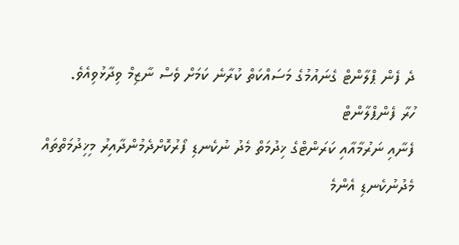ދެ ފެން ޕްލާންޓް ގެނައުމުގެ މަސައްކަތް ކުރާނެ ކަމަށް ވެސް ނާޒިމް ވިދާޅުވިއެވެ.
ހުރާ ފެންޕްލާންޓް
ފެނާއި ނަރުމާއާއި ކަރަންޓްގެ ޚިދުމަތް މެދު ނުކެނޑި ފޯރުކޮށްދެމުންދާއިރު މިޚިދުމަތްތައް މެދުނުކެނޑި އެންމެ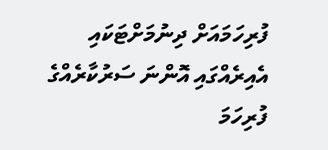ފުރިހަމައަށް ދިނުމަށްޓަކައި އެއިރެއްގައި އޮންނަ ސަރުކާރެއްގެ ފުރިހަމަ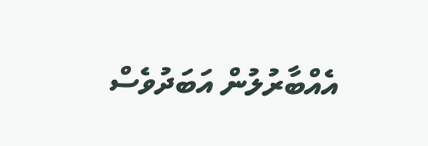އެއްބާރުލުން އަބަދުވެސް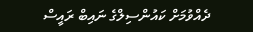ދެއްވުމަށް ކައުންސިލްގެ ނައިބް ރައީސް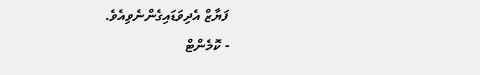ފަޔާޒް އެދިވަޑައިގެންނެވިއެވެ.
- ކޮމެންޓް